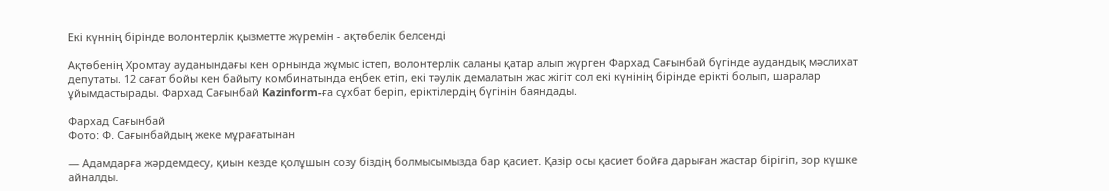Екі күннің бірінде волонтерлік қызметте жүремін - ақтөбелік белсенді

Ақтөбенің Хромтау ауданындағы кен орнында жұмыс істеп, волонтерлік саланы қатар алып жүрген Фархад Сағынбай бүгінде аудандық мәслихат депутаты. 12 сағат бойы кен байыту комбинатында еңбек етіп, екі тәулік демалатын жас жігіт сол екі күнінің бірінде ерікті болып, шаралар ұйымдастырады. Фархад Сағынбай Kazinform-ға сұхбат беріп, еріктілердің бүгінін баяндады.

Фархад Сағынбай
Фото: Ф. Сағынбайдың жеке мұрағатынан

— Адамдарға жәрдемдесу, қиын кезде қолұшын созу біздің болмысымызда бар қасиет. Қазір осы қасиет бойға дарыған жастар бірігіп, зор күшке айналды.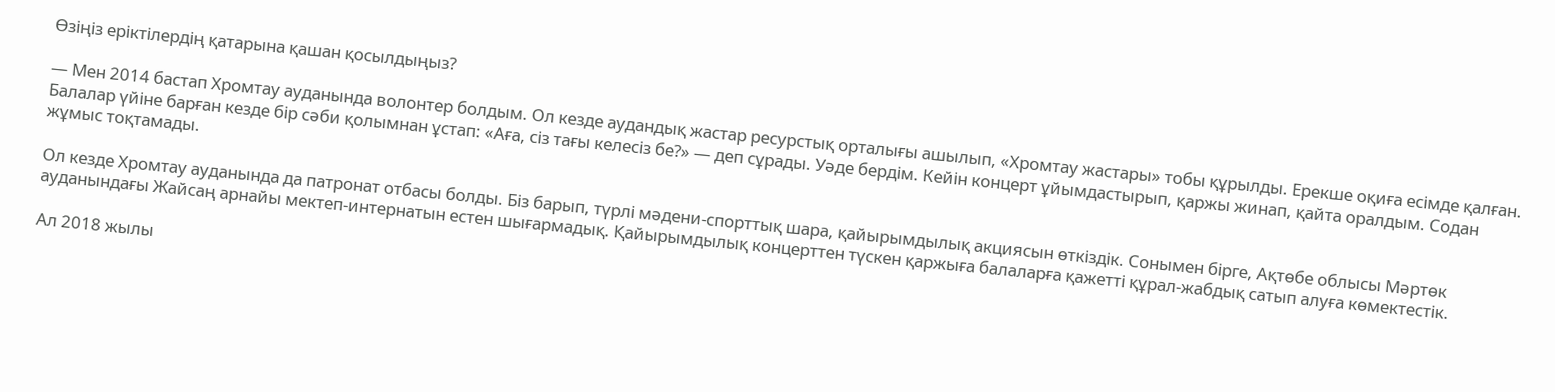Өзіңіз еріктілердің қатарына қашан қосылдыңыз?

— Мен 2014 бастап Хромтау ауданында волонтер болдым. Ол кезде аудандық жастар ресурстық орталығы ашылып, «Хромтау жастары» тобы құрылды. Ерекше оқиға есімде қалған. Балалар үйіне барған кезде бір сәби қолымнан ұстап: «Аға, сіз тағы келесіз бе?» — деп сұрады. Уәде бердім. Кейін концерт ұйымдастырып, қаржы жинап, қайта оралдым. Содан жұмыс тоқтамады.

Ол кезде Хромтау ауданында да патронат отбасы болды. Біз барып, түрлі мәдени-спорттық шара, қайырымдылық акциясын өткіздік. Сонымен бірге, Ақтөбе облысы Мәртөк ауданындағы Жайсаң арнайы мектеп-интернатын естен шығармадық. Қайырымдылық концерттен түскен қаржыға балаларға қажетті құрал-жабдық сатып алуға көмектестік.

Ал 2018 жылы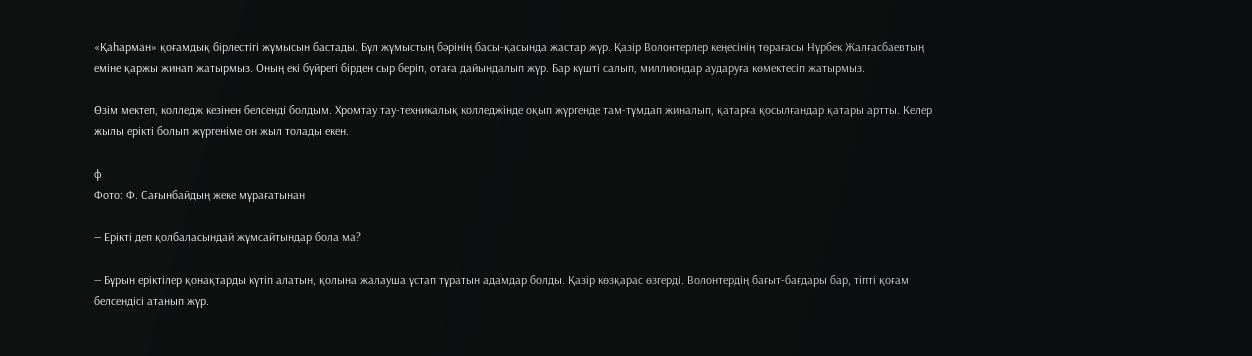«Қаһарман» қоғамдық бірлестігі жұмысын бастады. Бұл жұмыстың бәрінің басы-қасында жастар жүр. Қазір Волонтерлер кеңесінің төрағасы Нұрбек Жалғасбаевтың еміне қаржы жинап жатырмыз. Оның екі бүйрегі бірден сыр беріп, отаға дайындалып жүр. Бар күшті салып, миллиондар аударуға көмектесіп жатырмыз.

Өзім мектеп, колледж кезінен белсенді болдым. Хромтау тау-техникалық колледжінде оқып жүргенде там-тұмдап жиналып, қатарға қосылғандар қатары артты. Келер жылы ерікті болып жүргеніме он жыл толады екен.

ф
Фото: Ф. Сағынбайдың жеке мұрағатынан

— Ерікті деп қолбаласындай жұмсайтындар бола ма?

— Бұрын еріктілер қонақтарды күтіп алатын, қолына жалауша ұстап тұратын адамдар болды. Қазір көзқарас өзгерді. Волонтердің бағыт-бағдары бар, тіпті қоғам белсендісі атанып жүр.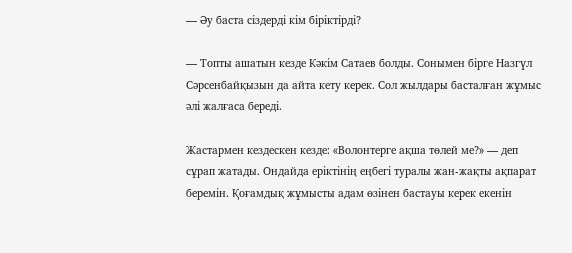— Әу баста сіздерді кім біріктірді?

— Топты ашатын кезде Кәкім Сатаев болды. Сонымен бірге Назгүл Сәрсенбайқызын да айта кету керек. Сол жылдары басталған жұмыс әлі жалғаса береді.

Жастармен кездескен кезде: «Волонтерге ақша төлей ме?» — деп сұрап жатады. Ондайда еріктінің еңбегі туралы жан-жақты ақпарат беремін. Қоғамдық жұмысты адам өзінен бастауы керек екенін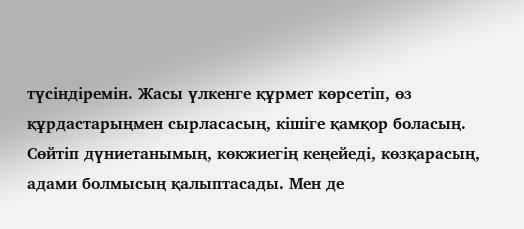түсіндіремін. Жасы үлкенге құрмет көрсетіп, өз құрдастарыңмен сырласасың, кішіге қамқор боласың. Сөйтіп дүниетанымың, көкжиегің кеңейеді, көзқарасың, адами болмысың қалыптасады. Мен де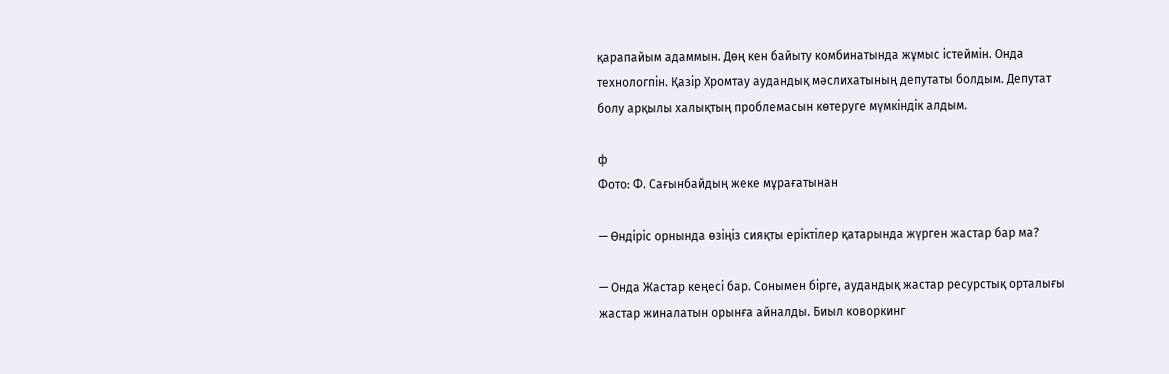қарапайым адаммын. Дөң кен байыту комбинатында жұмыс істеймін. Онда технологпін. Қазір Хромтау аудандық мәслихатының депутаты болдым. Депутат болу арқылы халықтың проблемасын көтеруге мүмкіндік алдым.

ф
Фото: Ф. Сағынбайдың жеке мұрағатынан

— Өндіріс орнында өзіңіз сияқты еріктілер қатарында жүрген жастар бар ма?

— Онда Жастар кеңесі бар. Сонымен бірге, аудандық жастар ресурстық орталығы жастар жиналатын орынға айналды. Биыл коворкинг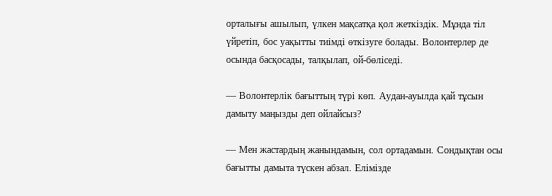орталығы ашылып, үлкен мақсатқа қол жеткіздік. Мұнда тіл үйретіп, бос уақытты тиімді өткізуге болады. Волонтерлер де осында басқосады, талқылап, ой-бөліседі.

— Волонтерлік бағыттың түрі көп. Аудан-ауылда қай тұсын дамыту маңызды деп ойлайсыз?

— Мен жастардың жанындамын, сол ортадамын. Сондықтан осы бағытты дамыта түскен абзал. Елімізде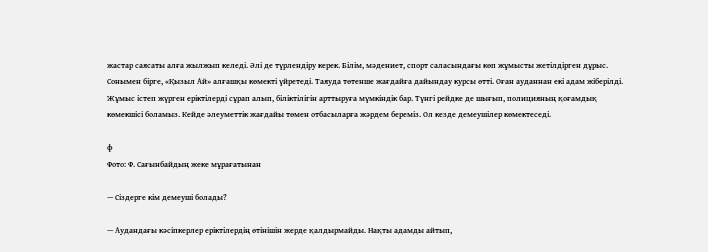жастар саясаты алға жылжып келеді. Әлі де түрлендіру керек. Білім, мәдениет, спорт саласындағы көп жұмысты жетілдірген дұрыс. Сонымен бірге, «Қызыл Ай» алғашқы көмекті үйретеді. Таяуда төтенше жағдайға дайындау курсы өтті. Оған ауданнан екі адам жіберілді. Жұмыс істеп жүрген еріктілерді сұрап алып, біліктілігін арттыруға мүмкіндік бар. Түнгі рейдке де шығып, полицияның қоғамдық көмекшісі боламыз. Кейде әлеуметтік жағдайы төмен отбасыларға жәрдем береміз. Ол кезде демеушілер көмектеседі.

ф
Фото: Ф. Сағынбайдың жеке мұрағатынан

— Сіздерге кім демеуші болады?

— Аудандағы кәсіпкерлер еріктілердің өтінішін жерде қалдырмайды. Нақты адамды айтып,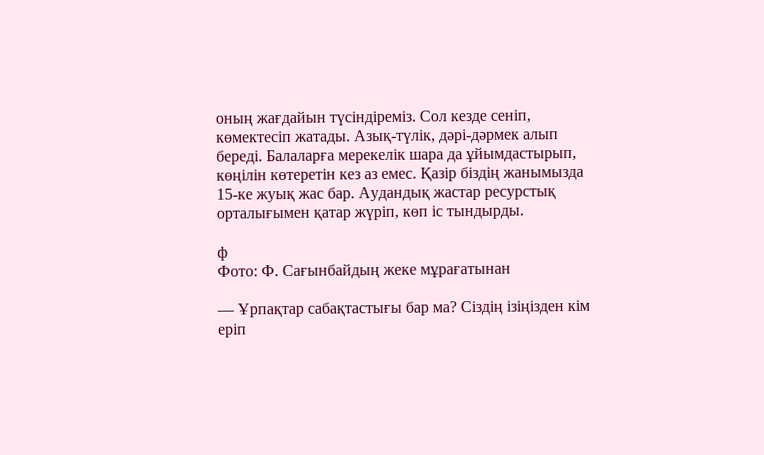оның жағдайын түсіндіреміз. Сол кезде сеніп, көмектесіп жатады. Азық-түлік, дәрі-дәрмек алып береді. Балаларға мерекелік шара да ұйымдастырып, көңілін көтеретін кез аз емес. Қазір біздің жанымызда 15-ке жуық жас бар. Аудандық жастар ресурстық орталығымен қатар жүріп, көп іс тындырды.

ф
Фото: Ф. Сағынбайдың жеке мұрағатынан

— Ұрпақтар сабақтастығы бар ма? Сіздің ізіңізден кім еріп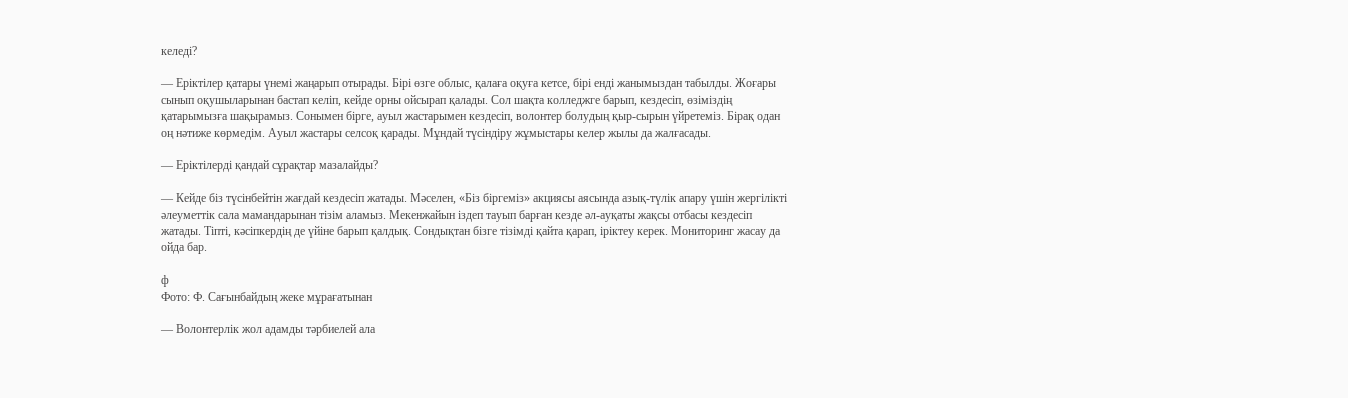келеді?

— Еріктілер қатары үнемі жаңарып отырады. Бірі өзге облыс, қалаға оқуға кетсе, бірі енді жанымыздан табылды. Жоғары сынып оқушыларынан бастап келіп, кейде орны ойсырап қалады. Сол шақта колледжге барып, кездесіп, өзіміздің қатарымызға шақырамыз. Сонымен бірге, ауыл жастарымен кездесіп, волонтер болудың қыр-сырын үйретеміз. Бірақ одан оң нәтиже көрмедім. Ауыл жастары селсоқ қарады. Мұндай түсіндіру жұмыстары келер жылы да жалғасады.

— Еріктілерді қандай сұрақтар мазалайды?

— Кейде біз түсінбейтін жағдай кездесіп жатады. Мәселен, «Біз біргеміз» акциясы аясында азық-түлік апару үшін жергілікті әлеуметтік сала мамандарынан тізім аламыз. Мекенжайын іздеп тауып барған кезде әл-ауқаты жақсы отбасы кездесіп жатады. Тіпті, кәсіпкердің де үйіне барып қалдық. Сондықтан бізге тізімді қайта қарап, іріктеу керек. Мониторинг жасау да ойда бар.

ф
Фото: Ф. Сағынбайдың жеке мұрағатынан

— Волонтерлік жол адамды тәрбиелей ала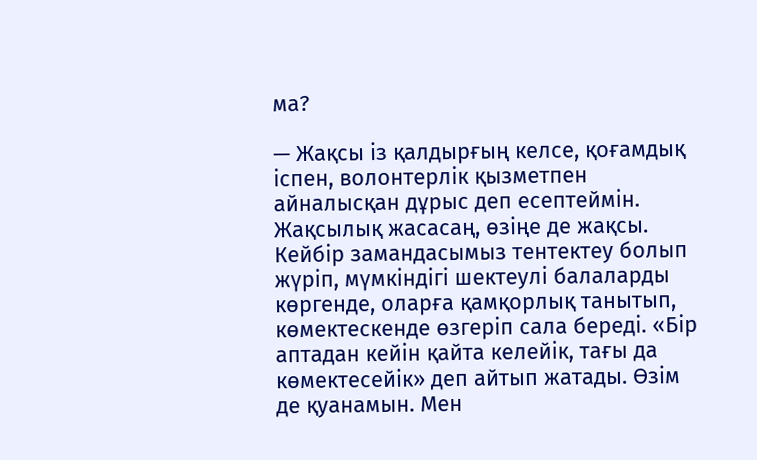ма?

— Жақсы із қалдырғың келсе, қоғамдық іспен, волонтерлік қызметпен айналысқан дұрыс деп есептеймін. Жақсылық жасасаң, өзіңе де жақсы. Кейбір замандасымыз тентектеу болып жүріп, мүмкіндігі шектеулі балаларды көргенде, оларға қамқорлық танытып, көмектескенде өзгеріп сала береді. «Бір аптадан кейін қайта келейік, тағы да көмектесейік» деп айтып жатады. Өзім де қуанамын. Мен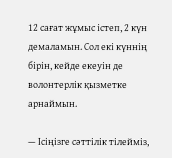12 сағат жұмыс істеп, 2 күн демаламын. Сол екі күннің бірін, кейде екеуін де волонтерлік қызметке арнаймын.

— Ісіңізге сәттілік тілейміз,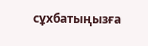сұхбатыңызға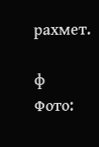рахмет.

ф
Фото: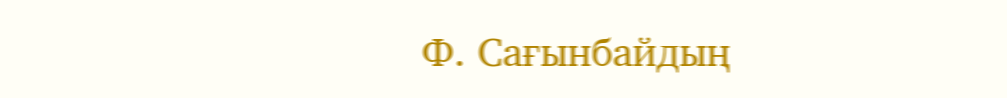Ф. Сағынбайдың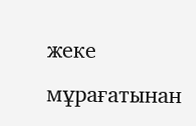жеке мұрағатынан